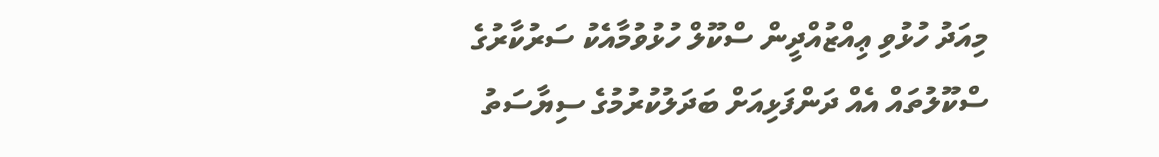މިއަދު ހުޅުވި ޢިއްޒުއްދީން ސްކޫލް ހުޅުވުމާއެކު ސަރުކާރުގެ ސްކޫލުތައް އެއް ދަންފަޅިއަށް ބަދަލުކުރުމުގެ ސިޔާސަތު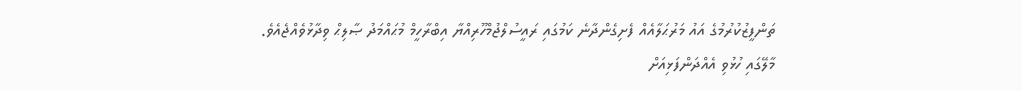ތަންފީޒުކުރުމުގެ އައު މަރުޙަލާއެއް ފެށިގެންދާނެ ކަމުގައި ރައީސުލްޖުމްހޫރިއްޔާ އިބްރާހީމް މުޙައްމަދު ޞާލިޙް ވިދާޅުވެއްޖެއެވެ.
މާލޭގައި ހުޅުވި އެއްދަންފަޅިއަށް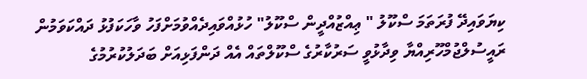ކިޔަވައިދޭ ފުރަތަމަ ސްކޫލު " ޢިއްޒުއްދީން ސްކޫލު" ހުޅުއްވައިދެއްވުމަށްފަހު ވާހަކަފުޅު ދައްކަވަމުން ރައީސުލްޖުމްހޫރިއްޔާ ވިދާޅުވީ ސަރުކާރުގެ ސްކޫލްތައް އެއް ދަންފަޅިއަށް ބަދަލުކުރުމުގެ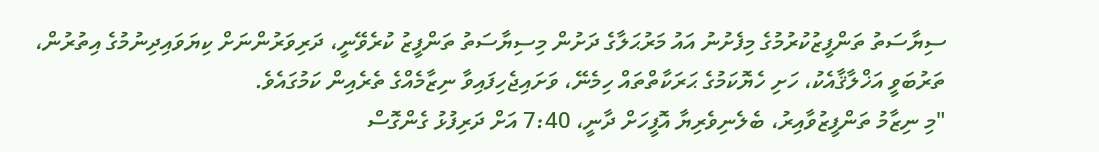ސިޔާސަތު ތަންފީޒުކުރުމުގެ މިފެށުނު އައު މަރުޙަލާގެ ދަށުން މިސިޔާސަތު ތަންފީޒު ކުރެވޭނީ، ދަރިވަރުންނަށް ކިޔަވައިދިނުމުގެ އިތުރުން، ތަރުބަވީ އަޚްލާޤާއެކު، ހަށި ހެޔޮކަމުގެ ޙަރަކާތްތައް ހިމެނޭ، ވަށައިޖެހިފައިވާ ނިޒާމެއްގެ ތެރެއިން ކަމުގައެވެ.
"މި ނިޒާމު ތަންފީޒުވާއިރު، ބެލެނިވެރިޔާ އޮފީހަށް ދާނީ، 7:40 އަށް ދަރިފުޅު ގެންގޮސް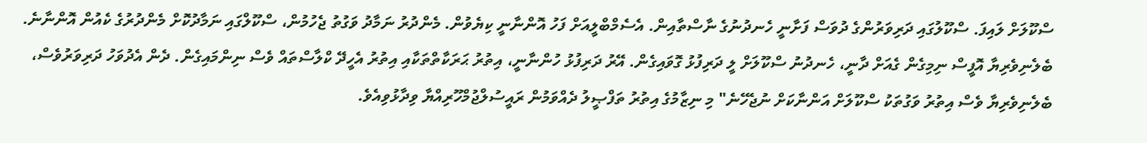ސްކޫލަށް ލައިފަ. ސްކޫލުގައި ދަރިވަރުންގެ ދުވަސް ފަށާނީ ހެނދުނުގެ ނާސްތާއިން. އެސެމްބްލީއަށް ފަހު އޮންނާނީ ކިޔެވުން. މެންދުރު ނަމާދު ވަގުތު ޖެހުމުން، ސްކޫލްގައި ނަމާދުކޮށް މެންދުރުގެ ކެއުން އޮންނާނެ. ބެލެނިވެރިޔާ އޮފީސް ނިމިގެން ގެއަށް ދާނީ، ހެނދުނު ސްކޫލަށް ލީ ދަރިފުޅު ގޮވައިގެން. އޭރު ދަރިފުޅު ހުންނާނީ، އިތުރު ޙަރަކާތްތަކާއި އިތުރު އެހީދޭ ކްލާސްތައް ވެސް ނިންމައިގެން. ދެން އެދުވަހު ދަރިވަރުވެސް، ބެލެނިވެރިޔާ ވެސް އިތުރު ވަގުތަކު ސްކޫލަށް އަންނާކަށް ނުޖެހޭނެ" މި ނިޒާމުގެ އިތުރު ތަފްޞީލު ދެއްވަމުން ރައީސުލްޖުމްހޫރިއްޔާ ވިދާޅުވިއެވެ.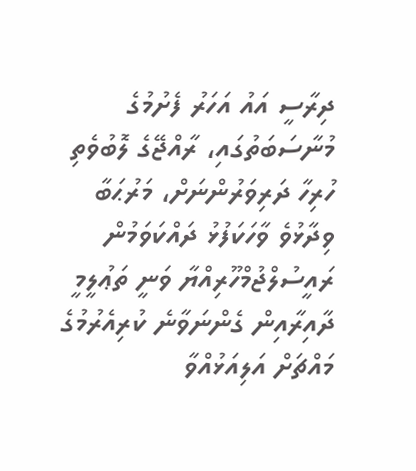ދިރާސީ އައު އަހަރު ފެށުމުގެ މުނާސަބަތުގައި، ރާއްޖޭގެ ލޮބުވެތި ހުރިހާ ދަރިވަރުންނަށް، މަރުޙަބާ ވިދާޅުވެ ވާހަކަފުޅު ދައްކަވަމުން ރައީސުލްޖުމްހޫރިއްޔާ ވަނީ ތަޢުލީމީ ދާއިރާއިން ގެންނަވާނެ ކުރިއެރުމުގެ މައްޗަށް އަލިއަޅުއްވާ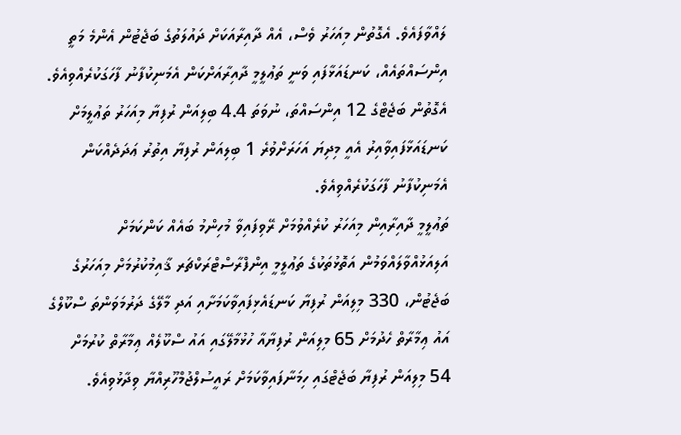ލައްވާފައެވެ. އެގޮތުން މިއަހަރު ވެސް، އެއް ދާއިރާއަކަށް ދައުލަތުގެ ބަޖެޓުން އެންމެ މަތީ އިންސައްތައެއް، ކަނޑައަޅާފައި ވަނީ ތަޢުލީމީ ދާއިރާއަށްކަން އެމަނިކުފާނު ފާހަގަކުރެއްވިއެވެ. އެގޮތުން ބަޖެޓްގެ 12 އިންސައްތަ، ނުވަތަ 4.4 ބިލިއަން ރުފިޔާ މިއަހަރު ތަޢުލީމަށް ކަނޑައަޅާފައިވާއިރު އެއީ މިދިޔަ އަހަރަށްވުރެ 1 ބިލިއަން ރުފިޔާ އިތުރު ޢަދަދެއްކަން އެމަނިކުފާނު ފާހަގަކުރެއްވިއެވެ.
ތަޢުލީމީ ދާއިރާއިން މިއަހަރު ކުރެއްވުމަށް ރޭވިފައިވާ މުހިންމު ބައެއް ކަންކަމަށް އަލިއަޅުއްވާލައްވަމުން އަތޮޅުތަކުގެ ތަޢުލީމީ އިންފްރާސްޓްރަކްޗަރ ޤާއިމުކުރުމަށް މިއަހަރުގެ ބަޖެޓުން، 330 މިލިއަން ރުފިޔާ ކަނޑައެޅިފައިވާކަމަށާއި އަދި މާލޭގެ ދަރުމަވަންތަ ސްކޫލްގެ އައު ޢިމާރާތް ހެދުމަށް 65 މިލިއަން ރުފިޔާއާ ހުޅުމާލޭގައި އައު ސްކޫލެއް ޢިމާރާތް ކުރުމަށް 54 މިލިއަން ރުފިޔާ ބަޖެޓްގައި ހިމަނާފައިވާކަމަށް ރައީސުލްޖުމްހޫރިއްޔާ ވިދާޅުވިއެވެ.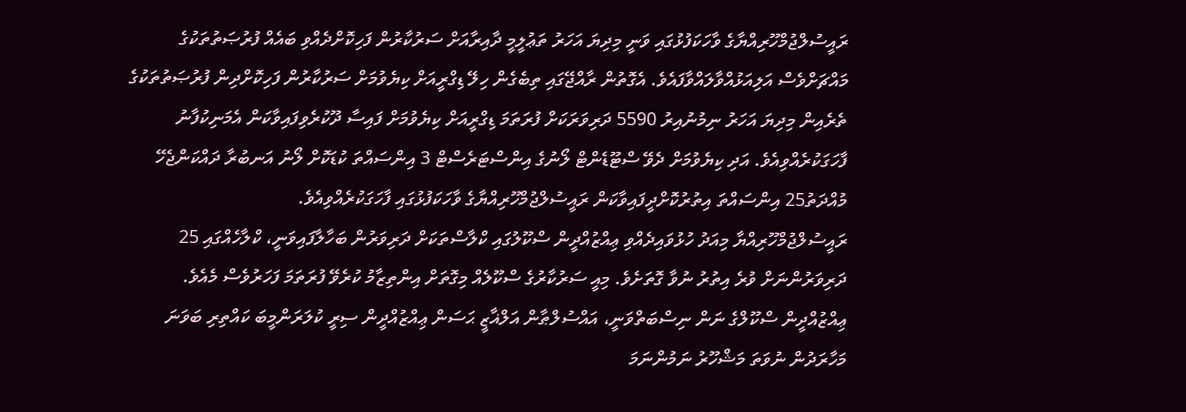ރައީސުލްޖުމްހޫރިއްޔާގެ ވާހަކަފުޅުގައި ވަނީ މިދިޔަ އަހަރު ތަޢުލީމީ ދާއިރާއަށް ސަރުކާރުން ފަހިކޮށްދެއްވި ބައެއް ފުރުޞަތުތަކުގެ މައްޗަށްވެސް އަލިއަޅުއްވާލައްވާފައެވެ. އެގޮތުން ރާއްޖޭގައި ތިބެގެން ހިލޭ ޑިގްރީއަށް ކިޔެވުމަށް ސަރުކާރުން ފަހިކޮށްދިން ފުރުޞަތުތަކުގެ ތެރެއިން މިދިޔަ އަހަރު ނިމުނުއިރު 5590 ދަރިވަރަކަށް ފުރަތަމަ ޑިގްރީއަށް ކިޔެވުމަށް ފައިސާ ދޫކުރެވިފައިވާކަން އެމަނިކުފާނު ފާހަގަކުރެއްވިއެވެ. އަދި ކިޔެވުމަށް ދެވޭ ސްޓޫޑެންޓް ލޯނުގެ އިންސްޓަރެސްޓް 3 އިންސައްތަ ކުޑަކޮށް ލޯނު އަނބުރާ ދައްކަންޖެހޭ މުއްދަތު25 އިންސައްތަ އިތުރުކޮށްދީފައިވާކަން ރައީސުލްޖުމްހޫރިއްޔާގެ ވާހަކަފުޅުގައި ފާހަގަކުރެއްވިއެވެ.
ރައީސުލްޖުމްހޫރިއްޔާ މިއަދު ހުޅުވައިދެއްވި ޢިއްޒުއްދީން ސްކޫލުގައި ކްލާސްތަކަށް ދަރިވަރުން ބަހާލާފައިވަނީ، ކްލާހެއްގައި 25 ދަރިވަރުންނަށް ވުރެ އިތުރު ނުވާ ގޮތަށެވެ. މިއީ ސަރުކާރުގެ ސްކޫލެއް މިގޮތަށް އިންތިޒާމު ކުރެވޭ ފުރަތަމަ ފަހަރުވެސް މެއެވެ.
ޢިއްޒުއްދީން ސްކޫލްގެ ނަން ނިސްބަތްވަނީ، އައްސުލްޠާން އަލްޣާޒީ ޙަސަން ޢިއްޒުއްދީން ސިރީ ކުލަރަންމީބަ ކައްތިރި ބަވަނަ މަހާރަދުން ނުވަތަ މަޝްހޫރު ނަމުންނަމަ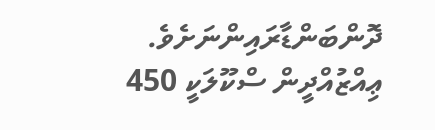ދޮންބަންޑާރައިންނަށެވެ. ޢިއްޒުއްދީން ސްކޫލަކީ 450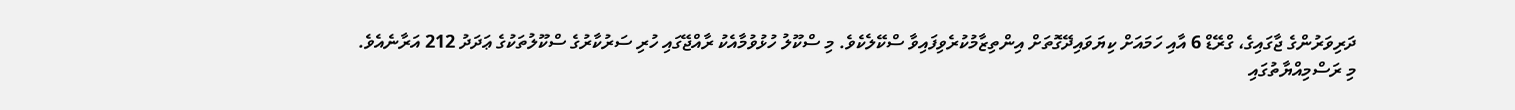ދަރިވަރުންގެ ޖާގައިގެ، ގްރޭޑް 6 އާއި ހަމައަށް ކިޔަވައިދޭގޮތަށް އިންތިޒާމުކުރެވިފައިވާ ސްކޭލެކެވެ. މި ސްކޫލު ހުޅުވުމާއެކު ރާއްޖޭގައި ހުރި ސަރުކާރުގެ ސްކޫލުތަކުގެ ޢަދަދު 212 އަރާނެއެވެ.
މި ރަސްމިއްޔާތުގައި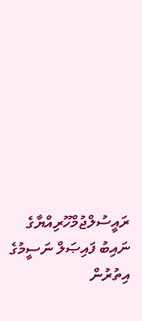ރައީސުލްޖުމްހޫރިއްޔާގެ ނައިބު ފައިޞަލް ނަސީމުގެ އިތުރުން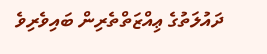ދައުލަތުގެ ޢިއްޒަތްތެރިން ބައިވެރިވެ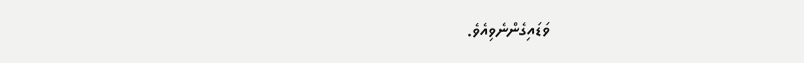ވަޑައިގެންނެވިއެވެ.